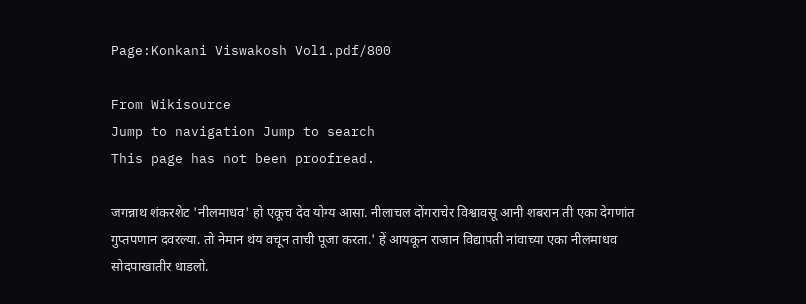Page:Konkani Viswakosh Vol1.pdf/800

From Wikisource
Jump to navigation Jump to search
This page has not been proofread.

जगन्नाथ शंकरशेट 'नीलमाधव' हो एकूच देव योग्य आसा. नीलाचल दोंगराचेर विश्वावसू आनी शबरान ती एका देगणांत गुप्तपणान दवरल्या. तो नेमान थंय वचून ताची पूजा करता.' हें आयकून राजान विद्यापती नांवाच्या एका नीलमाधव सोदपाखातीर धाडलो.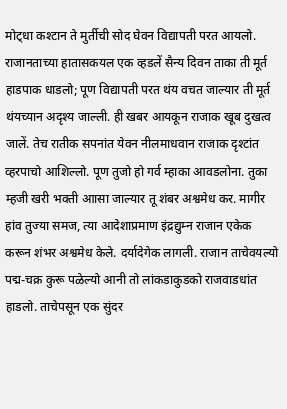मोट्धा कश्टान ते मुर्तीची सोद घेवन विद्यापती परत आयलो. राजानताच्या हातासकयल एक व्हडलें सैन्य दिवन ताका ती मूर्त हाडपाक धाडलो; पूण विद्यापती परत थंय वचत जाल्यार ती मूर्त थंयच्यान अदृश्य जाल्ली. ही खबर आयकून राजाक खूब दुखत्व जालें. तेच रातीक सपनांत येवन नीलमाधवान राजाक दृश्टांत व्हरपाचो आशिल्लो. पूण तुजो हो गर्व म्हाका आवडलोना. तुका म्हजी खरी भक्ती आासा जाल्यार तू शंबर अश्वमेध कर. मागीर हांव तुज्या समज, त्या आदेशाप्रमाण इंद्रद्युम्न राजान एकेक करून शंभर अश्वमेध केले. दर्यादेगेक लागली. राजान ताचेवयल्यो पद्म-चक्र कुरू पळेल्यो आनी तो लांकडाकुडको राजवाडधांत हाडलो. ताचेपसून एक सुंदर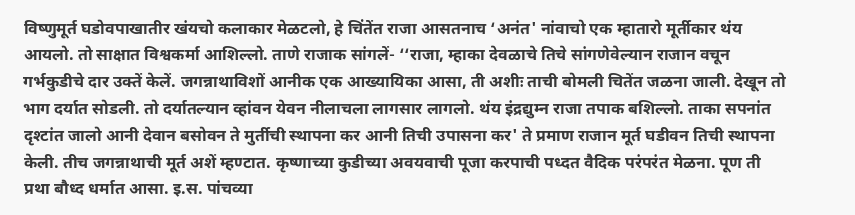विष्णुमूर्त घडोवपाखातीर खंयचो कलाकार मेळटलो, हे चिंतेंत राजा आसतनाच ‘अनंत' नांवाचो एक म्हातारो मूर्तीकार थंय आयलो. तो साक्षात विश्वकर्मा आशिल्लो. ताणे राजाक सांगलें- ‘‘राजा, म्हाका देवळाचे तिचे सांगणेवेल्यान राजान वचून गर्भकुडीचे दार उक्तें केलें. जगन्नाथाविशों आनीक एक आख्यायिका आसा, ती अशीः ताची बोमली चितेंत जळना जाली. देखून तो भाग दर्यात सोडली. तो दर्यातल्यान व्हांवन येवन नीलाचला लागसार लागलो. थंय इंद्रद्युम्न राजा तपाक बशिल्लो. ताका सपनांत दृश्टांत जालो आनी देवान बसोवन ते मुर्तीची स्थापना कर आनी तिची उपासना कर' ते प्रमाण राजान मूर्त घडीवन तिची स्थापना केली. तीच जगन्नाथाची मूर्त अशें म्हण्टात. कृष्णाच्या कुडीच्या अवयवाची पूजा करपाची पध्दत वैदिक परंपरंत मेळना. पूण ती प्रथा बौध्द धर्मात आसा. इ.स. पांचव्या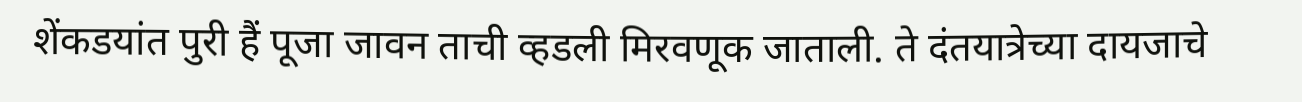शेंकडयांत पुरी हैं पूजा जावन ताची व्हडली मिरवणूक जाताली. ते दंतयात्रेच्या दायजाचे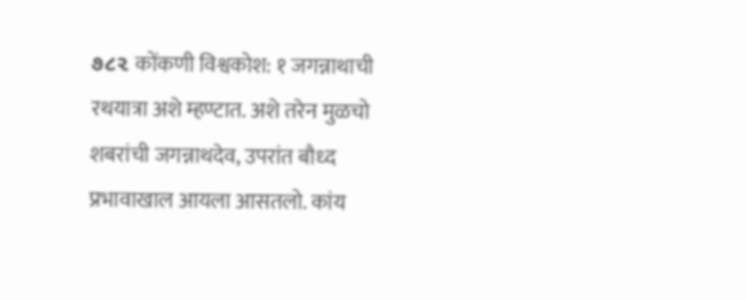૭૮૨ कोंकणी विश्वकोश: १ जगन्नाथाची रथयात्रा अशे म्हण्टात. अशे तरेन मुळचो शबरांची जगन्नाथदेव, उपरांत बौध्द प्रभावाखाल आयला आसतलो. कांय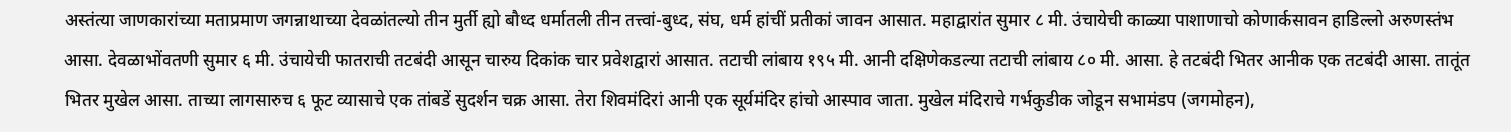अस्तंत्या जाणकारांच्या मताप्रमाण जगन्नाथाच्या देवळांतल्यो तीन मुर्ती ह्यो बौध्द धर्मातली तीन तत्त्वां-बुध्द, संघ, धर्म हांचीं प्रतीकां जावन आसात. महाद्वारांत सुमार ८ मी. उंचायेची काळ्या पाशाणाचो कोणार्कसावन हाडिल्लो अरुणस्तंभ आसा. देवळाभोंवतणी सुमार ६ मी. उंचायेची फातराची तटबंदी आसून चारुय दिकांक चार प्रवेशद्वारां आसात. तटाची लांबाय १९५ मी. आनी दक्षिणेकडल्या तटाची लांबाय ८० मी. आसा. हे तटबंदी भितर आनीक एक तटबंदी आसा. तातूंत भितर मुखेल आसा. ताच्या लागसारुच ६ फूट व्यासाचे एक तांबडें सुदर्शन चक्र आसा. तेरा शिवमंदिरां आनी एक सूर्यमंदिर हांचो आस्पाव जाता. मुखेल मंदिराचे गर्भकुडीक जोडून सभामंडप (जगमोहन),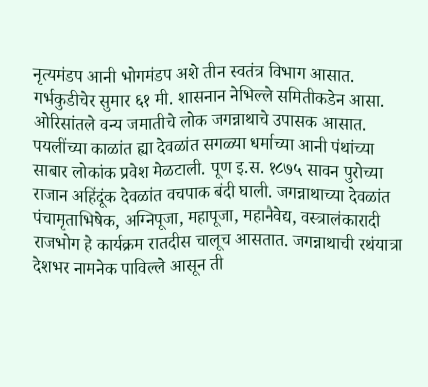नृत्यमंडप आनी भोगमंडप अशे तीन स्वतंत्र विभाग आसात. गर्भकुडीचेर सुमार ६१ मी. शासनान नेभिल्ले समितीकडेन आसा. ओरिसांतले वन्य जमातीचे लोक जगन्नाथाचे उपासक आसात. पयलींच्या काळांत ह्या देवळांत सगळ्या धर्माच्या आनी पंथांच्या साबार लोकांक प्रवेश मेळटाली. पूण इ.स. १८७५ सावन पुरोच्या राजान अहिंदूंक देवळांत वचपाक बंदी घाली. जगन्नाथाच्या देवळांत पंचामृताभिषेक, अग्निपूजा, महापूजा, महानैवेद्य, वस्त्रालंकारादी राजभोग हे कार्यक्रम रातदीस चालूच आसतात. जगन्नाथाची रथंयात्रा देशभर नामनेक पाविल्ले आसून ती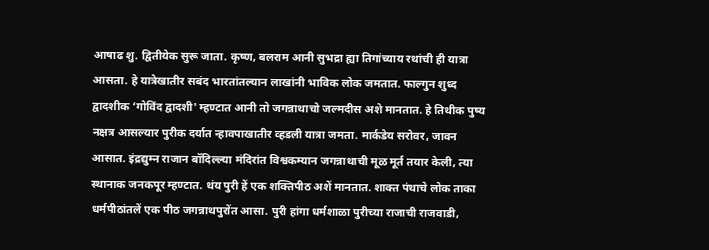आषाढ शु. द्वितीयेक सुरू जाता. कृष्ण, बलराम आनी सुभद्रा ह्या तिगांच्याय रथांची ही यात्रा आसता. हे यात्रेखातीर सबंद भारतांतल्यान लाखांनी भाविक लोक जमतात. फाल्गुन शुध्द द्वादशीक ‘गोविंद द्वादशी' म्हण्टात आनी तो जगन्नाथाचो जल्मदीस अशे मानतात. हे तिथीक पुष्य नक्षत्र आसल्यार पुरीक दर्यात न्हावपाखातीर व्हडली यात्रा जमता. मार्कडेय सरोवर, जावन आसात. इंद्रद्युम्न राजान बॉदिल्ल्या मंदिरांत विश्वकम्यान जगन्नाथाची मूळ मूर्त तयार केली, त्या स्थानाक जनकपूर म्हण्टात. थंय पुरी हें एक शक्तिपीठ अशें मानतात. शाक्त पंथाचे लोक ताका धर्मपीठांतलें एक पीठ जगन्नाथपुरोंत आसा. पुरी हांगा धर्मशाळा पुरीच्या राजाची राजवाडी,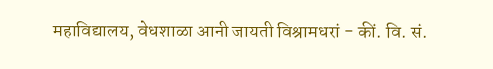महाविद्यालय, वेधशाळा आनी जायती विश्रामधरां - कीं. वि. सं.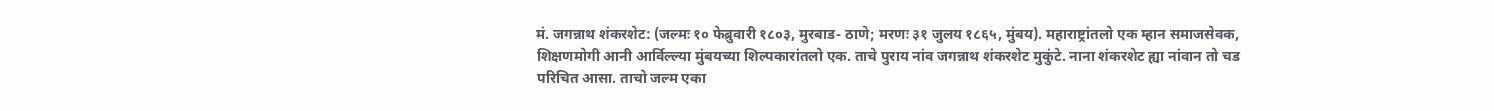मं. जगन्नाथ शंकरशेट: (जल्मः १० फेब्रुवारी १८०३, मुरबाड- ठाणे; मरणः ३१ जुलय १८६५, मुंबय). महाराष्ट्रांतलो एक म्हान समाजसेवक, शिक्षणमोगी आनी आर्विल्ल्या मुंबयच्या शिल्पकारांतलो एक. ताचे पुराय नांव जगन्नाथ शंकरशेट मुकुंटे. नाना शंकरशेट ह्या नांवान तो चड परिचित आसा. ताचो जल्म एका